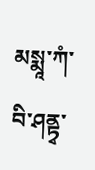མསྨཱ་ཀཾ་བི་ཤནྟྭ་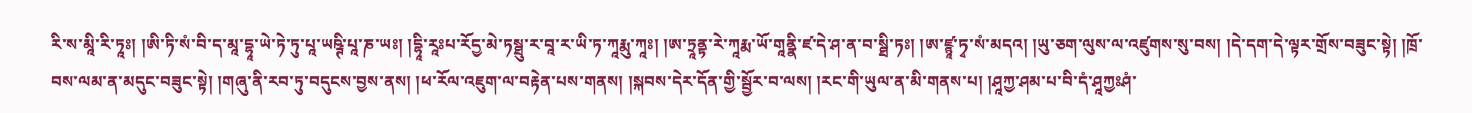རི་ས་མཱི་རི་ཏཱཿ། །ཨི་ཏི་སཾ་བི་ད་མཱ་དྷཱ་ཡེ་ཏེ་ཏུ་པཱ་ཡཥྚི་པཱ་ཎ་ཡཿ། །དྷཱི་རཱཿཔ་རོདྱ་མེ་ཏསྠུ་ར་བཱ་ར་ཡི་ཏ་ཀཱརྨུ་ཀཱཿ། །ཨ་ཏྲཱནྟ་རེ་ཀཱརྨ་ཡོ་གཱནྣི་ཛ་དེ་ཤ་ན་བ་སྠི་ཏཿ། །ཨ་ཛྙཱ་ཏྭ་སཾ་མདའ། །ཡུ་ཅག་ལུས་ལ་འཛུགས་སུ་བས། །དེ་དག་དེ་ལྟར་གྲོས་བཟུང་སྟེ། །ཁྲོ་བས་ལམ་ན་མདུང་བཟུང་སྟེ། །གཞུ་ནི་རབ་ཏུ་བདུངས་བྱས་ནས། །ཕ་རོལ་འཇུག་ལ་བརྟེན་པས་གནས། །སྐབས་དེར་དོན་གྱི་སྦྱོར་བ་ལས། །རང་གི་ཡུལ་ན་མི་གནས་པ། །ཤཱཀྱ་ཤམ་པ་བི་དཾ་ཤཱཀྱཿཤཾ་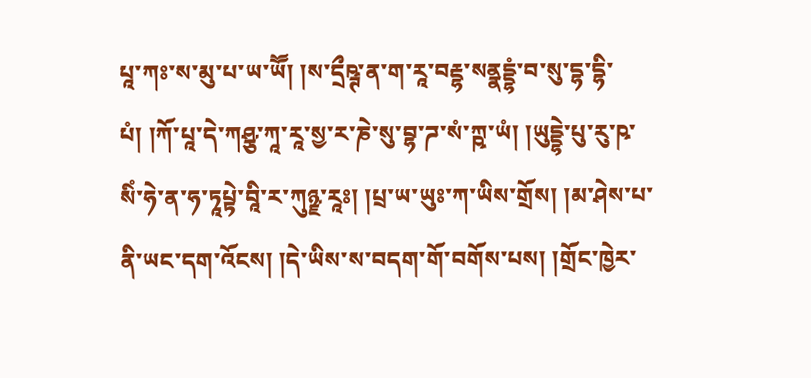པཱ་ཀཿ་ས་མུ་པ་ཡ་ཡཽ། །ས་དྲྀཥྚ་ན་ག་རཱ་བརྡྷ་སནྣདྡྷཾ་བ་སུ་དྷ་དྷི་པཾ། །ཀོ་པཱ་དེ་ཀཤྩ་ཀཱ་རཱ་སྱ་ར་ཎེ་སུ་བྷ་ཌ་སཾ་ཀྵ་ཡཾ། །ཡུདྡྷེ་པུ་རུ་ཥ་སིཾ་ཧེ་ན་ཧ་ཏཱཔྟེ་བཱི་ར་ཀུཉྫ་རཱཿ། །པྲ་ཡ་ཡུཿ་ཀ་ཡིས་གྲོས། །མ་ཤེས་པ་ནི་ཡང་དག་འོངས། །དེ་ཡིས་ས་བདག་གོ་བགོས་པས། །གྲོང་ཁྱེར་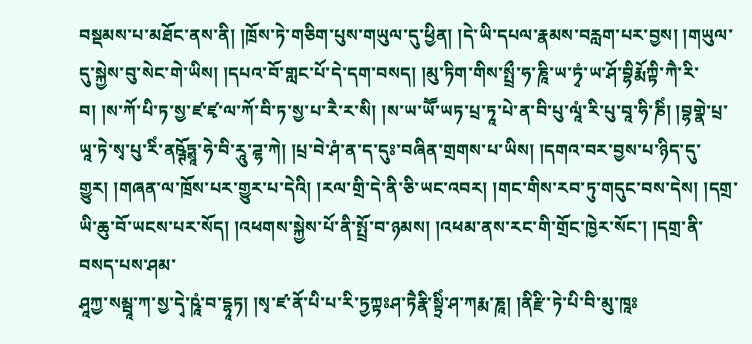བསྡམས་པ་མཐོང་ནས་ནི། །ཁྲོས་ཏེ་གཅིག་པུས་གཡུལ་དུ་ཕྱིན། །དེ་ཡི་དཔལ་རྣམས་བརླག་པར་བྱས། །གཡུལ་དུ་སྐྱེས་བུ་སེང་གེ་ཡིས། །དཔའ་བོ་གླང་པོ་དེ་དག་བསད། །མུ་ཏིག་གིས་སྤྲྀ་ཧ་ཎཱི་ཡ་ཏྭཾ་ཡ་ཤོ་བྷིརྨོཀྟི་ཀཻ་རི་བ། །ས་ཀོ་པི་ཏ་སྱ་ཛ་ཛྭ་ལ་ཀོ་བི་ཏ་སྱ་པ་རཻ་ར་སི། །ས་ཡ་ཡཽ་ཡཏ་པྲ་ཏཱ་པེ་ན་བི་པུ་ལཱཾ་རི་པུ་བཱ་ཧི་ཎིཾ། །བྷགྣེ་པྲ་ཡཱ་ཏེ་སྭ་པུ་རིཾ་ནཥྚོཏྶཱ་ཧེ་བི་རཱུ་ཌྷ་ཀེ། །པྲ་བེ་ཤཾ་ན་ད་དུཿ་བཞིན་གྲགས་པ་ཡིས། །དགའ་བར་བྱས་པ་ཉིད་དུ་གྱུར། །གཞན་ལ་ཁྲོས་པར་གྱུར་པ་དེའི། །རལ་གྲི་དེ་ནི་ཅི་ཡང་འབར། །གང་གིས་རབ་ཏུ་གདུང་བས་དེས། །དགྲ་ཡི་ཆུ་བོ་ཡངས་པར་སོད། །འཕགས་སྐྱེས་པོ་ནི་སྤྲོ་བ་ཉམས། །འཕམ་ནས་རང་གི་གྲོང་ཁྱེར་སོང་། །དགྲ་ནི་བསད་པས་ཤམ་
ཤཱཀྱ་སམྦཱ་ཀ་སྱ་དྭེ་ཥཱཾ་བ་དྷཱཏ། །སྭ་ཛ་ནོ་པི་པ་རི་ཏྱཀྟཿཤ་ཏཻརྣི་སྟྲིཾ་ཤ་ཀརྨ་ཎཱ། །ནིརྫི་ཏེ་པི་བི་མུ་ཁཱཿ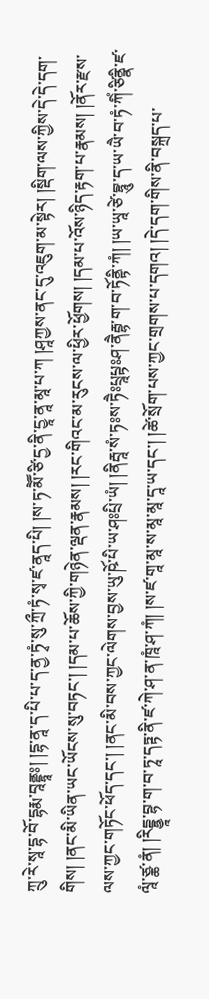ཀྲུ་རེ་སཱ་དྷ་བོ་དྷརྨ་བཱནྡྷཱཿ། །དྷ་ནཱ་ད་པི་པ་ད་ནྱ་ཏྭཾ་སུ་ཀྲྀ་ཏཾ་སྭ་ཛ་ནཱད་པི། །ས་ཏ་མཽ་ཙི་དྱ་ནི་དྱཱ་ནཱ་མཱ་པ་ཀ །ཤཱཀྱས་ནང་དུ་འཇུག་མ་སྟེར། །སྡིག་ལས་ཀྱིས་དེ་དེ་དག་གིས། །ནང་མི་ཡིན་ཡང་ཡོངས་སུ་བཏང་། །དམ་པ་ཆོས་ཀྱི་གཉེན་ལྡན་རྣམས། །རང་གིའང་མ་རུངས་ལ་ཕྱིར་ཕྱོགས། །དམ་པ་འོས་ཉིད་རྟག་པ་རྣམས། །ནོར་རྫས་ལས་ཀྱང་གཏོང་ཕོད་དང་། །ནང་མི་བས་ཀྱང་ལེགས་བྱས་ཡུ་ཥོ་པི་ཡ་ཤཿཔྲི་ཡཾ། །ནིརྦཱ་སཾ་ཏཿས་ཏཻཿཔྲཱཔྟཿཤ་ནཻརྦྷ་ག་བ་ཏོནྟི་ཀཾ། །ཡ་ཡཱ་ཙེ་བྷཱུ་ད་ཡ་ཡཻ་བ་ཏཾ་ཀིཾ་ཙིནྣི་ཛ་ལཱཾ་ཙྪ་ནཾ། །རིདྡྷྱཱ་བྷ་ག་བ་ཏཱ་དཏྟ་ནི་ཛ་ཀེ་ཤ་ན་ཁཱཾ་ཤ་ཀཾ། །ས་ཛ་གཱ་མཱ་ས་མཱ་མཱ་དཱ་ཡ་དང་། །ཚེ་སྲོག་པས་ཀྱང་གྲགས་པ་དགའ། །དེ་དག་གིས་ནི་བསྐྲད་པ་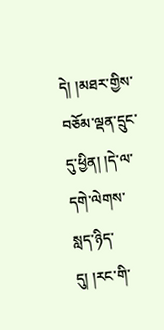དེ། །མཐར་གྱིས་བཅོམ་ལྡན་དྲུང་དུ་ཕྱིན། །དེ་ལ་དགེ་ལེགས་སླད་ཉིད་དུ། །རང་གི་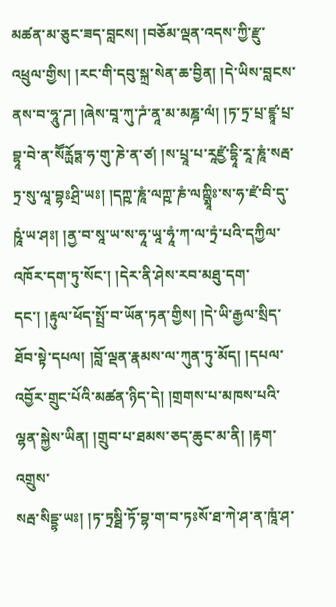མཚན་མ་ཅུང་ཟད་བླངས། །བཅོམ་ལྡན་འདས་ཀྱི་རྫུ་འཕྲུལ་གྱིས། །རང་གི་དབུ་སྐྲ་སེན་ཆ་བྱིན། །དེ་ཡིས་བླངས་ནས་བ་ཧཱུ་ཌ། །ཞེས་བཱ་ཀུ་ཌཾ་ནཱ་མ་མཎྜ་ལཾ། །ཏ་ཏྲ་པྲ་ཛྙཱ་པྲ་བྷཱ་བེ་ན་སཽརྻོཏྶ་ཧ་གུ་ཎེ་ན་ཙ། །ས་པྲཱ་པ་རཱཛྱཾ་དྷཱི་རཱ་ཎཱཾ་སརྦ་ཏྲ་སུ་ལཱ་བྷཿཤྲི་ཡཿ། །དཀྵ་ཎཱཾ་ལཀྵ་ཎཾ་ལཀྵྨཱིཿ་ས་ཧ་ཛཾ་བི་དུ་ཥཱཾ་ཡ་ཤཿ། །ནྱ་བ་སཱ་ཡ་ས་ཧཱ་ཡཱ་ཧཱཾ་ཀ་ལ་ཏྲཾ་པའི་དཀྱིལ་འཁོར་དག་ཏུ་སོང་། །དེར་ནི་ཤེས་རབ་མཐུ་དག་དང་། །རྟུལ་ཕོད་སྤྲོ་བ་ཡོན་ཏན་གྱིས། །དེ་ཡི་རྒྱལ་སྲིད་ཐོབ་སྟེ་དཔལ། །བློ་ལྡན་རྣམས་ལ་ཀུན་ཏུ་མོད། །དཔལ་འབྱོར་གྲུང་པོའི་མཚན་ཉིད་དེ། །གྲགས་པ་མཁས་པའི་ལྷན་སྐྱེས་ཡིན། །གྲུབ་པ་ཐམས་ཅད་ཆུང་མ་ནི། །རྟག་འགྲུས་
སརྦ་སིདྡྷ་ཡཿ། །ཏ་ཏྲསྠི་ཏོ་བྷ་ག་བ་ཏཿསོ་ཐ་ཀེ་ཤ་ན་ཁཱཾ་ཤ་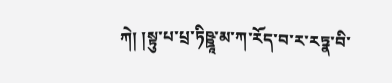ཀེ། །སྟུ་པ་པྲ་ཏིཥྛཱ་མ་ཀ་རོད་བ་ར་རཏྣ་བི་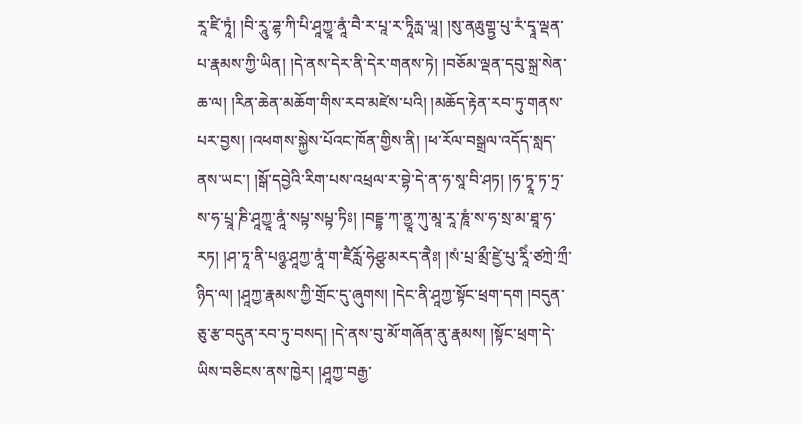རཱ་ཛི་ཏཱཾ། །བི་རཱུ་ཌྷ་ཀི་པི་ཤཱཀྱཱ་ནཱཾ་བཻ་ར་པཱ་ར་ཏཱིརྻ་ཡཱ། །སུ་ནརྻུགྟྱ་པུ་རཾ་དྭཱ་ལྡན་པ་རྣམས་ཀྱི་ཡིན། །དེ་ནས་དེར་ནི་དེར་གནས་ཏེ། །བཅོམ་ལྡན་དབུ་སྐྲ་སེན་ཆ་ལ། །རིན་ཆེན་མཆོག་གིས་རབ་མཛེས་པའི། །མཆོད་རྟེན་རབ་ཏུ་གནས་པར་བྱས། །འཕགས་སྐྱེས་པོའང་ཁོན་གྱིས་ནི། །ཕ་རོལ་བསྒྲལ་འདོད་སླད་ནས་ཡང་། །སྒོ་དབྱེའི་རིག་པས་འཕྲལ་ར་བྷེ་དེ་ན་ཧ་སཱ་བི་ཤཏ། །ཧ་ཏྭཱ་ཏ་ཏྲ་ས་ཧ་པྲཱ་ཎི་ཤཱཀྱཱ་ནཱཾ་སཔྟ་སཔྟ་ཏིཿ། །བདྡྷ་ཀ་ནྱཱ་ཀུ་མཱ་རཱ་ཎཱཾ་ས་ཧ་སྲ་མ་ཐཱ་ཧ་རཏ། །ཤ་ཏཱ་ནི་པཉྩ་ཤཱཀྱ་ནཱཾ་ག་ཛཻརློ་ཧེཤྩ་མརད་ནཻཿ། །སཾ་པྲ་མྲྀ་ཛྱེ་པུ་རཱིཾ་ཙཀྲེ་ཀྲྀ་ཉིད་ལ། །ཤཱཀྱ་རྣམས་ཀྱི་གྲོང་དུ་ཞུགས། །དེང་ནི་ཤཱཀྱ་སྟོང་ཕྲག་དག །བདུན་ཅུ་རྩ་བདུན་རབ་ཏུ་བསད། །དེ་ནས་བུ་མོ་གཞོན་ནུ་རྣམས། །སྟོང་ཕྲག་དེ་ཡིས་བཅིངས་ནས་ཁྱེར། །ཤཱཀྱ་བརྒྱ་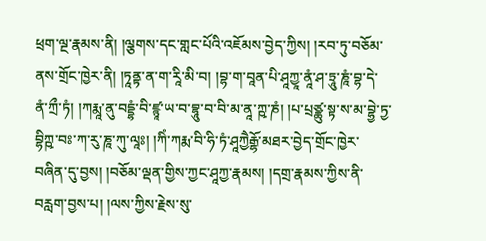ཕྲག་ལྔ་རྣམས་ནི། །ལྕགས་དང་གླང་པོའི་འཇོམས་བྱེད་ཀྱིས། །རབ་ཏུ་བཅོམ་ནས་གྲོང་ཁྱེར་ནི། །ཏཱནྟ་ན་ག་རཱི་མི་བ། །བྷ་ག་བཱན་པི་ཤཱཀྱཱ་ནཱཾ་ཤ་ཏྲཱུ་ཎཱཾ་བྷ་དེ་ནཾ་ཀྲྀ་ཏཾ། །ཀརྨཱ་ནུ་བདྡྷཾ་བི་ཛྙཱ་ཡ་བ་བྷཱུ་བ་བི་མ་ནཱ་ཀྵ་ཎཾ། །པ་པྲཙྪུ་སྟ་ས་མ་བྷྱེ་ཏྱ་བྷིཀྵ་བཿ་ཀ་རུ་ཎཱ་ཀུ་ལཱཿ། །ཀིཾ་ཀརྨ་བི་ཧི་ཏཾ་ཤཱཀྱཻརྒྷོ་མཐར་བྱེད་གྲོང་ཁྱེར་བཞིན་དུ་བྱས། །བཅོམ་ལྡན་གྱིས་ཀྱང་ཤཱཀྱ་རྣམས། །དགྲ་རྣམས་ཀྱིས་ནི་བརླག་བྱས་པ། །ལས་ཀྱིས་རྗེས་སུ་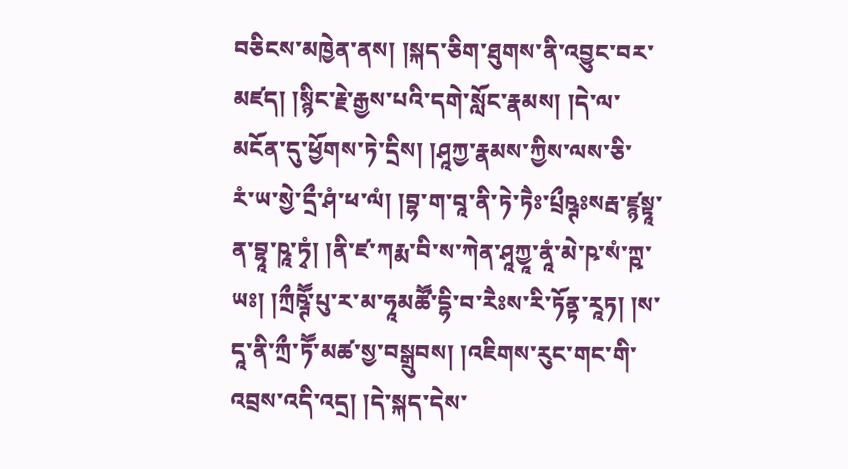བཅིངས་མཁྱེན་ནས། །སྐད་ཅིག་ཐུགས་ནི་འབྱུང་བར་མཛད། །སྙིང་རྗེ་རྒྱས་པའི་དགེ་སློང་རྣམས། །དེ་ལ་མངོན་དུ་ཕྱོགས་ཏེ་དྲིས། །ཤཱཀྱ་རྣམས་ཀྱིས་ལས་ཅི་
རཾ་ཡ་སྱེ་དྲྀ་ཤཾ་ཕ་ལཾ། །བྷ་ག་བཱ་ནི་ཏེ་ཏཻཿ་པྲྀཥྚཿསརྦ་ཛྙསྟཱ་ན་བྷཱ་ཥཱ་ཏྭཾ། །ནི་ཛ་ཀརྨ་བི་ས་ཀེན་ཤཱཀྱཱ་ནཱཾ་མེ་ཥ་སཾ་ཀྵ་ཡཿ། །ཀྲྀཥྚཽ་པུ་ར་མ་ཧཱམཚཽ་དྷི་བ་རཻཿས་རི་ཏོནྟ་རཱཏ། །ས་དཱ་ནི་ཀྲྀ་ཏཽ་མཚ་སྱ་བསྒྲུབས། །འཇིགས་རུང་གང་གི་འབྲས་འདི་འདྲ། །དེ་སྐད་དེས་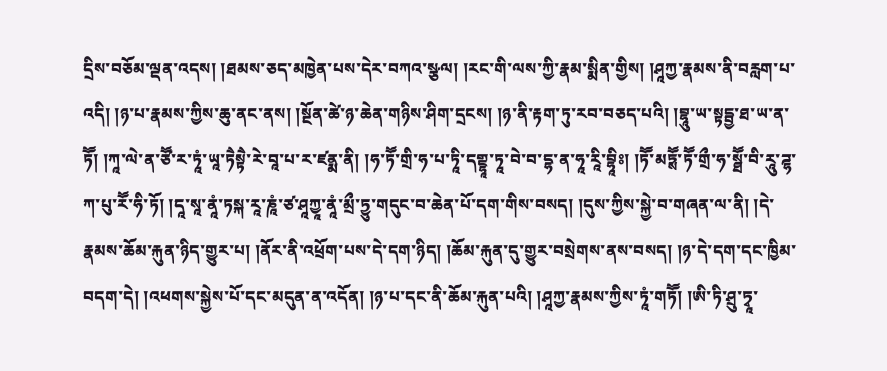དྲིས་བཅོམ་ལྡན་འདས། །ཐམས་ཅད་མཁྱེན་པས་དེར་བཀའ་སྩལ། །རང་གི་ལས་ཀྱི་རྣམ་སྨིན་གྱིས། །ཤཱཀྱ་རྣམས་ནི་བརླག་པ་འདི། །ཉ་པ་རྣམས་ཀྱིས་ཆུ་ནང་ནས། །སྔོན་ཚེ་ཉ་ཆེན་གཉིས་ཤིག་དྲངས། །ཉ་ནི་རྟག་ཏུ་རབ་བཅད་པའི། །བྷཱུ་ཡ་སྟདྦྱ་ཐ་ཡ་ན་ཏཽ། །ཀཱ་ལེ་ན་ཙཽ་ར་ཏཱཾ་ཡཱ་ཏཻསྟཻ་རེ་བཱ་པ་ར་ཛནྨ་ནི། །ཧ་ཏཽ་གྲི་ཧ་པ་ཏཱི་དགྡྷཱ་ཏཱ་བེ་བ་དྷ་ན་ཧཱ་རཱི་བྷཱིཿ། །ཏཽ་མཏྶཽ་ཏཽ་གྲྀ་ཧ་སྠཽ་བི་རཱུ་ཌྷ་ཀ་པུ་རཽ་ཧི་ཏོ། །དཱ་སཱ་ནཱཾ་ཏསྐ་རཱ་ཎཱཾ་ཙ་ཤཱཀྱཱ་ནཱཾ་མྲྀ་ཏྱུ་གདུང་བ་ཆེན་པོ་དག་གིས་བསད། །དུས་ཀྱིས་སྐྱེ་བ་གཞན་ལ་ནི། །དེ་རྣམས་ཆོམ་རྐུན་ཉིད་གྱུར་པ། །ནོར་ནི་འཕྲོག་པས་དེ་དག་ཉིད། །ཆོམ་རྐུན་དུ་གྱུར་བསྲེགས་ནས་བསད། །ཉ་དེ་དག་དང་ཁྱིམ་བདག་དེ། །འཕགས་སྐྱེས་པོ་དང་མདུན་ན་འདོན། །ཉ་པ་དང་ནི་ཆོམ་རྐུན་པའི། །ཤཱཀྱ་རྣམས་ཀྱིས་ཏཱཾ་གཏཽ། །ཨི་ཏི་ཤྲུ་ཏྭཱ་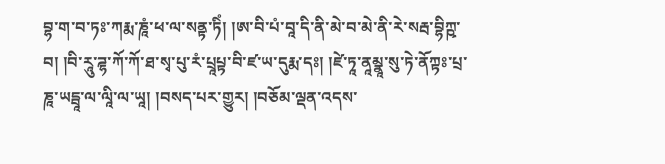བྷ་ག་བ་ཏཿ་ཀརྨ་ཎཱཾ་ཕ་ལ་སནྟ་ཏིཾ། །ཨ་བི་པཾ་བཱ་དི་ནི་མེ་བ་མེ་ནི་རེ་སརྦ་བྷིཀྵ་བ། །བི་རཱུ་ཌྷ་ཀོ་ཀོ་ཐ་སྭ་པུ་རཾ་པྲཱཔྟ་བི་ཛ་ཡ་དུརྨ་དཿ། །ཛེ་ཏཱ་ནཱམྣཱ་སུ་ཏེ་ནོཀྟཿ་པྲ་ཎཱ་ཡདྦཱ་ལ་ལཱི་ལ་ཡཱ། །བསད་པར་གྱུར། །བཅོམ་ལྡན་འདས་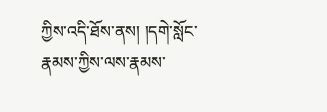ཀྱིས་འདི་ཐོས་ནས། །དགེ་སློང་རྣམས་ཀྱིས་ལས་རྣམས་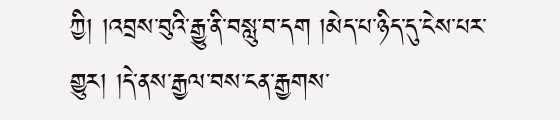ཀྱི། །འབྲས་བུའི་རྒྱུ་ནི་བསླུ་བ་དག །མེད་པ་ཉིད་དུ་ངེས་པར་གྱུར། །དེ་ནས་རྒྱལ་བས་ངན་རྒྱགས་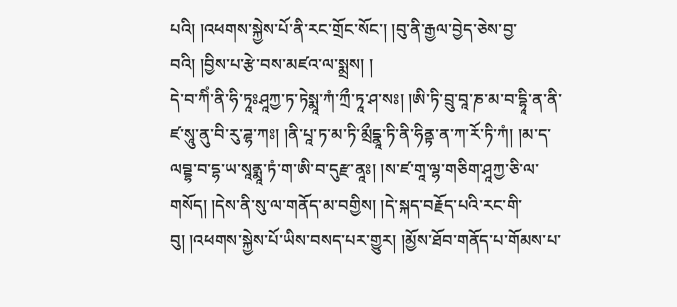པའི། །འཕགས་སྐྱེས་པོ་ནི་རང་གྲོང་སོང་། །བུ་ནི་རྒྱལ་བྱེད་ཅེས་བྱ་བའི། །བྱིས་པ་རྩེ་བས་མཛའ་ལ་སྨྲས། །
དེ་བ་ཀིཾ་ནི་ཧི་ཏཱཿཤཱཀྱ་ཏ་ཏེསྨཱ་ཀཾ་ཀྲྀ་ཏཱ་ཤ་སཿ། །ཨི་ཏི་བྲུ་བཱ་ཎ་མ་བ་དྷཱི་ན་ནི་ཛ་སཱུ་ནུ་བི་རུ་ཌྷ་ཀཿ། །ནི་པཱ་ཏ་མ་ཏི་མྲྀདྣཱ་ཏི་ནི་ཧིནྟ་ན་ཀ་རོ་ཏི་ཀཾ། །མ་ད་ལབྡྷ་བ་དྷ་ཡ་སཱནྨཱ་ཏཾ་ག་ཨི་བ་དུརྫ་ནཱཿ། །ས་ཛ་གཱ་ལྷ་གཅིག་ཤཱཀྱ་ཅི་ལ་གསོད། །དེས་ནི་སུ་ལ་གནོད་མ་བགྱིས། །དེ་སྐད་བརྗོད་པའི་རང་གི་བུ། །འཕགས་སྐྱེས་པོ་ཡིས་བསད་པར་གྱུར། །མྱོས་ཐོབ་གནོད་པ་གོམས་པ་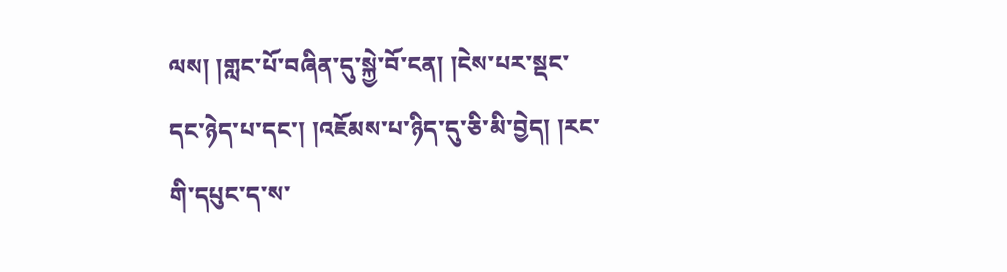ལས། །གླང་པོ་བཞིན་དུ་སྐྱེ་བོ་ངན། །ངེས་པར་སྡང་དང་ཉེད་པ་དང་། །འཇོམས་པ་ཉིད་དུ་ཅི་མི་བྱེད། །རང་གི་དཔུང་ད་ས་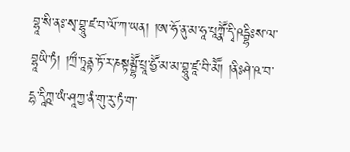བྷཱ་སི་ནཿ་སྭ་བྷཱུ་ཛ་བ་ལོ་ཀ་ཡན། །ཨ་ཧོ་ནུ་མ་ཧཱ་པཱཀྣཽ་དྭི་ཥདྦྷིཿས་ལ་བྷཱཡི་ཏཾ། །ཀྲྀ་ཏཱནྟ་ཏོ་ར་ཎསྟམྦྷཽ་པྲཱ་ཧྱཽ་མ་མ་བྷཱུ་ཛཱ་བི་མཽ། །ནིཿཤེ་ཥ་བ་དྷ་དཱིཀྵ་ཡཾ་ཤཱཀྱ་ནཾ་གུ་རུ་ཏཾ་ག་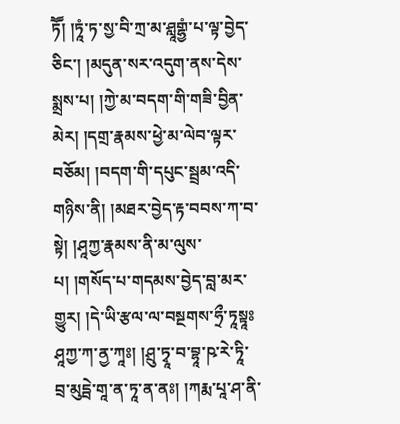ཏཽ། །ཏཱཾ་ཏ་སྱ་བི་ཀྲ་མ་ཤླཱགྷྱཾ་པ་ལྟ་བྱེད་ཅིང་། །མདུན་སར་འདུག་ནས་དེས་སྨྲས་པ། །ཀྱེ་མ་བདག་གི་གཟི་བྱིན་མེར། །དགྲ་རྣམས་ཕྱེ་མ་ལེབ་ལྟར་བཅོམ། །བདག་གི་དཔུང་སྦྲམ་འདི་གཉིས་ནི། །མཐར་བྱེད་རྟ་བབས་ཀ་བ་སྟེ། །ཤཱཀྱ་རྣམས་ནི་མ་ལུས་པ། །གསོད་པ་གདམས་བྱེད་བླ་མར་གྱུར། །དེ་ཡི་རྩལ་ལ་བསྔགས་ཧྲྀ་ཏཱསྟཱཿཤཱཀྱ་ཀ་ནྱ་ཀཱཿ། །ཤྲུ་ཏྭཱ་བ་བྷཱ་ཥ་རེ་ཏཱི་བྲ་མུདྦེ་གཱ་ན་ཏཱ་ན་ནཿ། །ཀརྨ་པཱ་ཤ་ནི་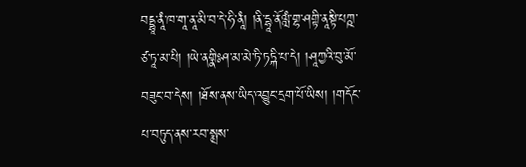བདྡྷཱ་ནཱཾ་ཁ་གཱ་ནཱ་མི་བ་དེ་ཧི་ནཱཾ། །ནི་དྷཱ་ནོལླཾ་གྷ་ཤགྟི་ནཱསྟི་པཀྵ་ཙ་ཏཱ་མ་པི། །ཡེ་ནགྣིཿཤ་མ་མེ་ཏི་ཏཏྐི་པ་དེ། །ཤཱཀྱའི་བུ་མོ་བཟུང་བ་དེས། །ཐོས་ནས་ཡིད་འབྱུང་དྲག་པོ་ཡིས། །གདོང་པ་བཏུད་ནས་རབ་སྨྲས་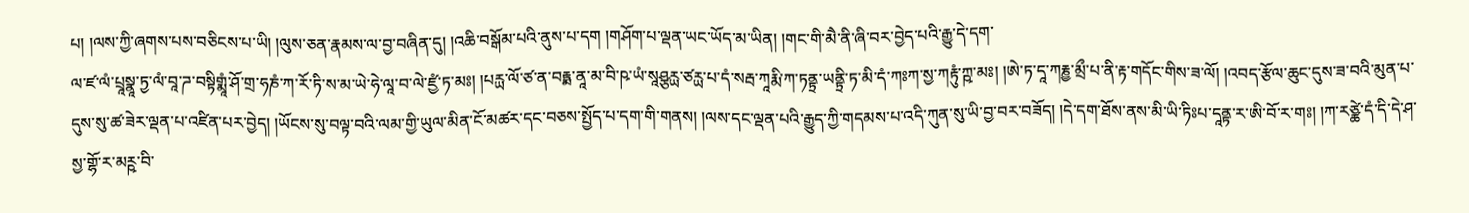པ། །ལས་ཀྱི་ཞགས་པས་བཅིངས་པ་ཡི། །ལུས་ཅན་རྣམས་ལ་བྱ་བཞིན་དུ། །འཆི་བསྒོམ་པའི་ནུས་པ་དག །གཤོག་པ་ལྡན་ཡང་ཡོད་མ་ཡིན། །གང་གི་མཻ་ནི་ཞི་བར་བྱེད་པའི་རྒྱུ་དེ་དག་
ལ་ཛ་ལཾ་པྲཱསྣཱ་ཏྱ་ལཾ་བཱ་ཌ་བསྟིགྨཱཾ་ཤོ་གྲ་ཧཎཾ་ཀ་རོ་ཏི་ས་མ་ཡེ་ཧེ་ལཱ་བ་ལེ་ཛྱཾ་ཏ་མཿ། །པརྻ་ལོ་ཙ་ན་བརྟྨ་ནཱ་མ་བི་ཥ་ཡཾ་སཱཤྩཪྻ་ཙཪྻ་པ་དཾ་སརྦ་ཀཱརྨི་ཀ་ཏནྟྲ་ཡནྟྲི་ཏ་མི་དཾ་ཀཿཀ་སྱ་ཀརྟུཾ་ཀྵ་མཿ། །ཨེ་ཏ་དཱ་ཀརྞྱ་མྲྀ་པ་ནི་རྟ་གདོང་གིས་ཟ་ལོ། །འབད་རྩོལ་ཆུང་དུས་ཟ་བའི་མུན་པ་དུས་སུ་ཚ་ཟེར་ལྡན་པ་འཛིན་པར་བྱེད། །ཡོངས་སུ་བལྟ་བའི་ལམ་གྱི་ཡུལ་མིན་ངོ་མཚར་དང་བཅས་སྤྱོད་པ་དག་གི་གནས། །ལས་དང་ལྡན་པའི་རྒྱུད་ཀྱི་གདམས་པ་འདི་ཀུན་སུ་ཡི་བྱ་བར་བཟོད། །དེ་དག་ཐོས་ནས་མི་ཡི་ཏིཿཔ་དཱནྟ་ར་ཨི་བོ་ར་གཿ། །ཀ་རཙྪེ་དཾ་དི་དེ་ཤ་སྱ་གྷོ་ར་མཪྵ་བི་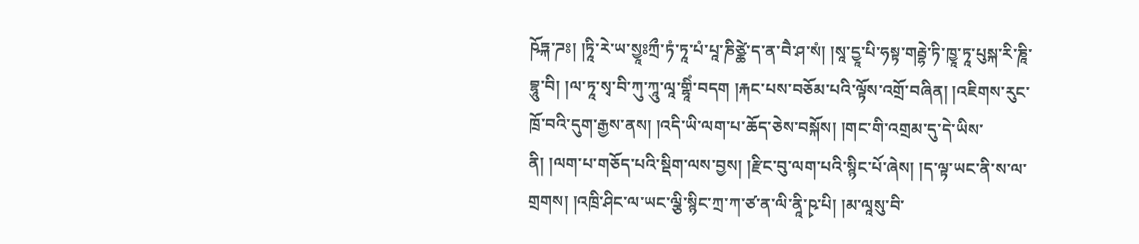ཥོཏྐ་ཌཿ། །ཏཱི་རེ་ཡ་སྱཱཿཀྲྀ་ཏཾ་ཏཱ་པཾ་པཱ་ཎིཙྪེ་ད་ན་བཻ་ཤ་སཾ། །སཱ་དྱཱ་པི་ཧསྟ་གརྦྷེ་ཏི་ཁྱཱ་ཏཱ་པུསྐ་རི་ཎཱི་བྷཱུ་བི། །ལ་ཏཱ་སྭ་བི་ཀུ་ཀཱུ་ལཱ་གྷཱིཾ་བདག །རྐང་པས་བཅོམ་པའི་ལྟོས་འགྲོ་བཞིན། །འཇིགས་རུང་ཁྲོ་བའི་དུག་རྒྱས་ནས། །འདི་ཡི་ལག་པ་ཆོད་ཅེས་བསྐོས། །གང་གི་འགྲམ་དུ་དེ་ཡིས་ནི། །ལག་པ་གཅོད་པའི་སྡིག་ལས་བྱས། །རྫིང་བུ་ལག་པའི་སྙིང་པོ་ཞེས། །ད་ལྟ་ཡང་ནི་ས་ལ་གྲགས། །འཁྲི་ཤིང་ལ་ཡང་ལྕི་སྙིང་ཀྲ་ཀ་ཙ་ན་ལི་ནཱི་ཥྭ་པི། །མ་ལཱསུ་བི་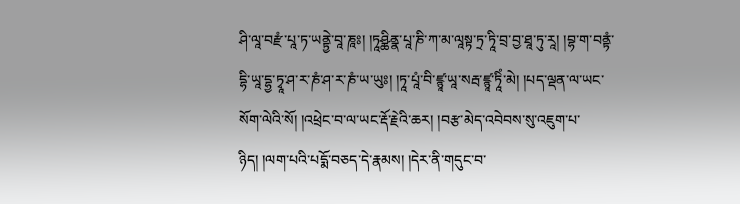ཤི་ལཱ་བརྫཾ་པཱ་ཏ་ཡནྟྱེ་བཱ་ཎཱཿ། །ཏཱཤྪིནྣ་པཱ་ཎི་ཀ་མ་ལཱསྟ་ཏྲ་ཏཱི་བྲ་བྱ་ཐཱ་ཏུ་རཱ། །བྷ་ག་བནྟཾ་དྷི་ཡཱ་དྷྱ་ཏྭཱ་ཤ་ར་ཎཾ་ཤ་ར་ཎཾ་ཡ་ཡུཿ། །ཏཱ་པཱཾ་བི་ཛྙཱ་ཡཱ་སརྦ་ཛྙཱ་ཏཱིཾ་མེ། །པད་ལྡན་ལ་ཡང་སོག་ལེའི་སོ། །འཕྲེང་བ་ལ་ཡང་རྡོ་རྗེའི་ཆར། །བརྩ་མེད་འབེབས་སུ་འཇུག་པ་ཉིད། །ལག་པའི་པདྨོ་བཅད་དེ་རྣམས། །དེར་ནི་གདུང་བ་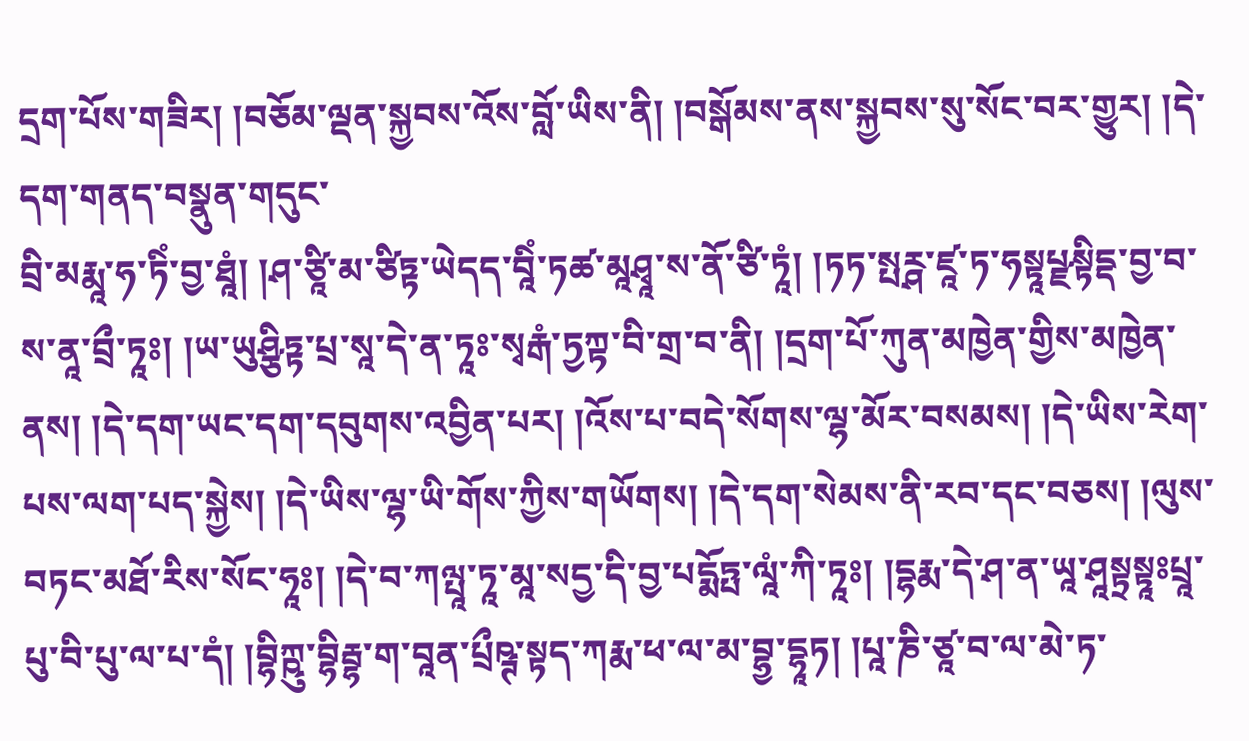དྲག་པོས་གཟིར། །བཅོམ་ལྡན་སྐྱབས་འོས་བློ་ཡིས་ནི། །བསྒོམས་ནས་སྐྱབས་སུ་སོང་བར་གྱུར། །དེ་དག་གནད་བསྣུན་གདུང་
བྲི་མརྨཱ་ཧ་ཏིཾ་བྱ་ཐཱཾ། །ཤ་ཙཱི་མ་ཙིཏྟ་ཡེདད་བཱིཾ་ཏཚ་མཱཤྭཱ་ས་ནོ་ཙི་ཏཱཾ། །ཏཏ་སྤཪྴ་ཛཱ་ཏ་ཧསྟཱཔྫསྟིདྡ་བྱ་བ་ས་ནཱ་བྲྀ་ཏཱཿ། །ཡ་ཡུཤྩིཏྟ་པྲ་སཱ་དེ་ན་ཏཱཿ་སྭརྒཾ་ཏྱཀྟ་བི་གྲ་བ་ནི། །དྲག་པོ་ཀུན་མཁྱེན་གྱིས་མཁྱེན་ནས། །དེ་དག་ཡང་དག་དབུགས་འབྱིན་པར། །འོས་པ་བདེ་སོགས་ལྷ་མོར་བསམས། །དེ་ཡིས་རེག་པས་ལག་པད་སྐྱེས། །དེ་ཡིས་ལྷ་ཡི་གོས་ཀྱིས་གཡོགས། །དེ་དག་སེམས་ནི་རབ་དང་བཅས། །ལུས་བཏང་མཐོ་རིས་སོང་ཧཱཿ། །དེ་བ་ཀལྤཱ་ཏཱ་མཱ་སདྱ་དི་བྱ་པདྨོཏྤ་ལཱཾ་ཀི་ཏཱཿ། །དྷརྨ་དེ་ཤ་ན་ཡཱ་ཤཱསྟྲསྟཱཿཔྲཱ་པུ་བི་པུ་ལ་པ་དཾ། །བྷིཀྵུ་བྷིརྦྷ་ག་བཱན་པྲྀཥྚ་སྟད་ཀརྨ་ཕ་ལ་མ་བྷྱ་དྷཱཏ། །པཱ་ཎི་ཙཱ་བ་ལ་མེ་ཏ་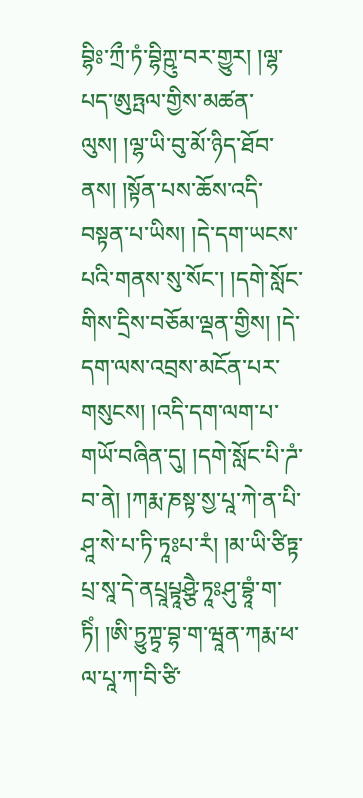བྷིཿ་ཀྲྀ་ཏཾ་བྷིཀྵུ་བར་གྱུར། །ལྷ་པད་ཨུཏྤལ་གྱིས་མཚན་ལུས། །ལྷ་ཡི་བུ་མོ་ཉིད་ཐོབ་ནས། །སྟོན་པས་ཆོས་འདི་བསྟན་པ་ཡིས། །དེ་དག་ཡངས་པའི་གནས་སུ་སོང་། །དགེ་སློང་གིས་དྲིས་བཅོམ་ལྡན་གྱིས། །དེ་དག་ལས་འབྲས་མངོན་པར་གསུངས། །འདི་དག་ལག་པ་གཡོ་བཞིན་དུ། །དགེ་སློང་པི་ཌཾ་བ་ནེ། །ཀརྨ་ཎསྟ་སྱ་པཱ་ཀེ་ན་པི་ཤཱ་སེ་པ་ཏི་ཏཱཿཔ་རཾ། །མ་ཡི་ཙིཏྟ་པྲ་སཱ་དེ་ནཔྲཱཔྟཱཤྩཻ་ཏཱཿཤུ་བྷཱཾ་ག་ཏིཾ། །ཨི་ཏྱུཀྟྭ་བྷ་ག་ཝཱན་ཀརྨ་ཕ་ལ་པཱ་ཀ་བི་ཙི་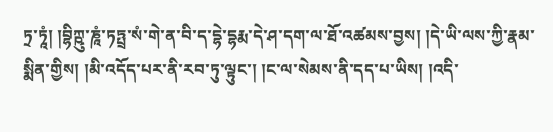ཏྲ་ཏཱཾ། །བྷིཀྵུ་ཎཱཾ་ཏཏྤྲ་སཾ་གེ་ན་བི་ད་དྷེ་དྷརྨ་དེ་ཤ་དག་ལ་ཐོ་འཚམས་བྱས། །དེ་ཡི་ལས་ཀྱི་རྣམ་སྨིན་གྱིས། །མི་འདོད་པར་ནི་རབ་ཏུ་ལྟུང་། །ང་ལ་སེམས་ནི་དད་པ་ཡིས། །འདི་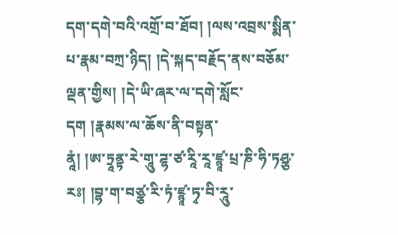དག་དགེ་བའི་འགྲོ་བ་ཐོབ། །ལས་འབྲས་སྨིན་པ་རྣམ་བཀྲ་ཉིད། །དེ་སྐད་བརྗོད་ནས་བཅོམ་ལྡན་གྱིས། །དེ་ཡི་ཞར་ལ་དགེ་སློང་དག །རྣམས་ལ་ཆོས་ནི་བསྟན་
ནཱཾ། །ཨ་ཏྲཱནྟ་རེ་གཱུ་ཌྷ་ཙ་རཱི་རཱ་ཛྙཱ་པྲ་ཎི་ཧི་ཏཤྩ་རཿ། །བྷ་ག་བཙྩ་རི་ཏཾ་ཛྙཱ་ཏྭ་བི་རཱུ་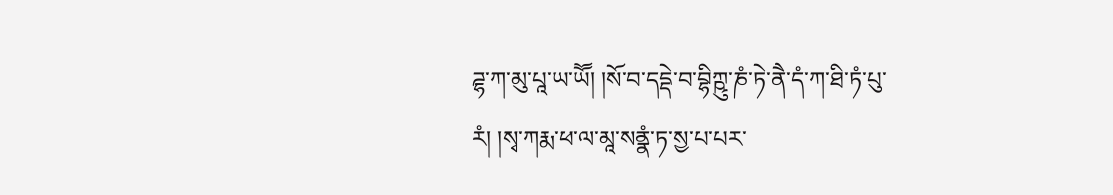ཌྷ་ཀ་མུ་པཱ་ཡ་ཡཽ། །སོ་བ་དདྡེ་བ་བྷིཀྵུ་ཎཾ་ཏེ་ནཻ་དཾ་ཀ་ཐི་ཏཾ་པུ་རཾ། །སྭ་ཀརྨ་ཕ་ལ་མཱ་སནྣཾ་ཏ་སྱ་པ་པར་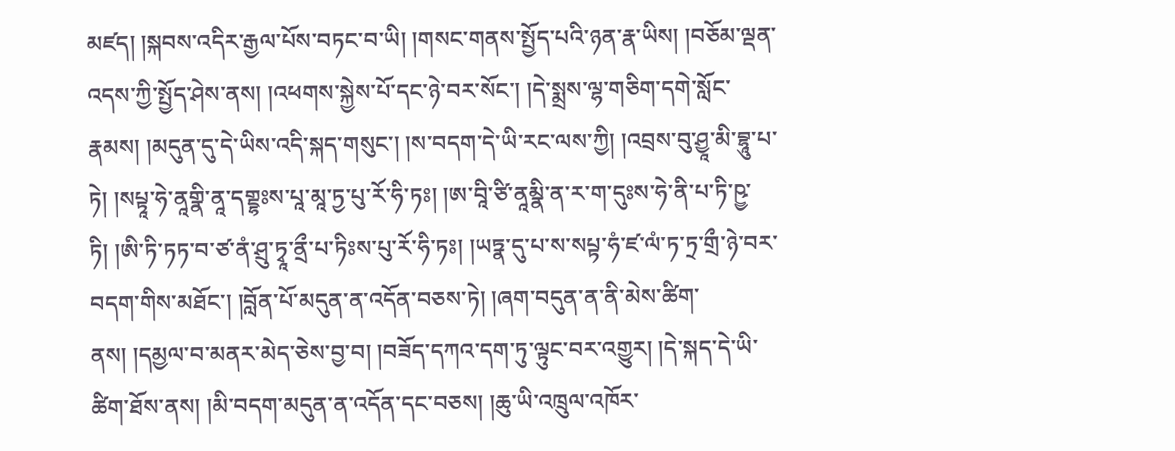མཛད། །སྐབས་འདིར་རྒྱལ་པོས་བཏང་བ་ཡི། །གསང་གནས་སྤྱོད་པའི་ཉན་རྣ་ཡིས། །བཅོམ་ལྡན་འདས་ཀྱི་སྤྱོད་ཤེས་ནས། །འཕགས་སྐྱེས་པོ་དང་ཉེ་བར་སོང་། །དེ་སྨྲས་ལྷ་གཅིག་དགེ་སློང་རྣམས། །མདུན་དུ་དེ་ཡིས་འདི་སྐད་གསུང་། །ས་བདག་དེ་ཡི་རང་ལས་ཀྱི། །འབྲས་བུ་ཤྱཱ་མི་བྷཱུ་པ་ཏེ། །སཔྟཱ་ཧེ་ནཱགྣི་ནཱ་དགྡྷཿས་པཱ་མཱ་ཏྱ་པུ་རོ་ཧི་ཏཿ། །ཨ་བཱི་ཙི་ནཱམྣི་ན་ར་ག་དུཿས་ཧེ་ནི་པ་ཏི་ཥྱ་ཏི། །ཨི་ཏི་ཏཏ་བ་ཙ་ནཾ་ཤྲུ་ཏྭཱ་ནྲྀ་པ་ཏིཿས་པུ་རོ་ཧི་ཏཿ། །ཡཏྣ་དུ་པ་ས་སཔྟ་ཧཾ་ཛ་ལཾ་ཏ་ཏྲ་གྲྀ་ཉེ་བར་བདག་གིས་མཐོང་། །བློན་པོ་མདུན་ན་འདོན་བཅས་ཏེ། །ཞག་བདུན་ན་ནི་མེས་ཚིག་ནས། །དམྱལ་བ་མནར་མེད་ཅེས་བྱ་བ། །བཟོད་དཀའ་དག་ཏུ་ལྟུང་བར་འགྱུར། །དེ་སྐད་དེ་ཡི་ཚིག་ཐོས་ནས། །མི་བདག་མདུན་ན་འདོན་དང་བཅས། །ཆུ་ཡི་འཁྲུལ་འཁོར་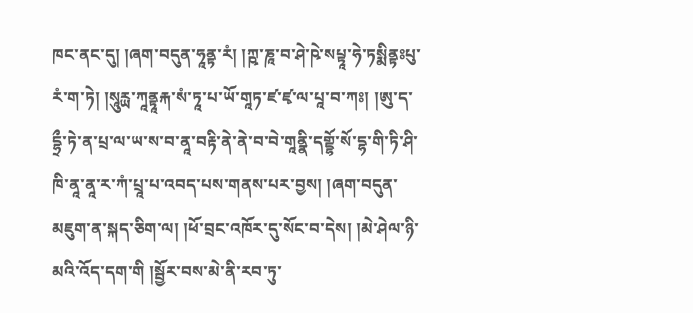ཁང་ནང་དུ། །ཞག་བདུན་ཧཱནྟ་རཾ། །ཀྵ་ཎཱ་བ་ཤེ་ཥེ་སཔྟཱ་ཧེ་ཏསྨིནྟཿཔུ་རཾ་ག་ཏེ། །སཱུརྻ་ཀཱནྟཱརྐ་སཾ་ཏཱ་པ་ཡོ་གཱཏ་ཛ་ཛྭ་ལ་པཱ་བ་ཀཿ། །ཨུ་ད་དྷྲྀ་ཏེ་ན་པྲ་ལ་ཡ་ས་བ་ནཱ་བརྟི་ནེ་ནེ་བ་བེ་གཱནྣི་དགྡྷོ་སོ་དྷ་གི་ཏི་ཤི་ཁི་ནཱ་ནཱ་ར་ཀཾ་པྲཱ་པ་འབད་པས་གནས་པར་བྱས། །ཞག་བདུན་མཇུག་ན་སྐད་ཅིག་ལ། །ཕོ་བྲང་འཁོར་དུ་སོང་བ་དེས། །མེ་ཤེལ་ཉི་མའི་འོད་དག་གི །སྦྱོར་བས་མེ་ནི་རབ་ཏུ་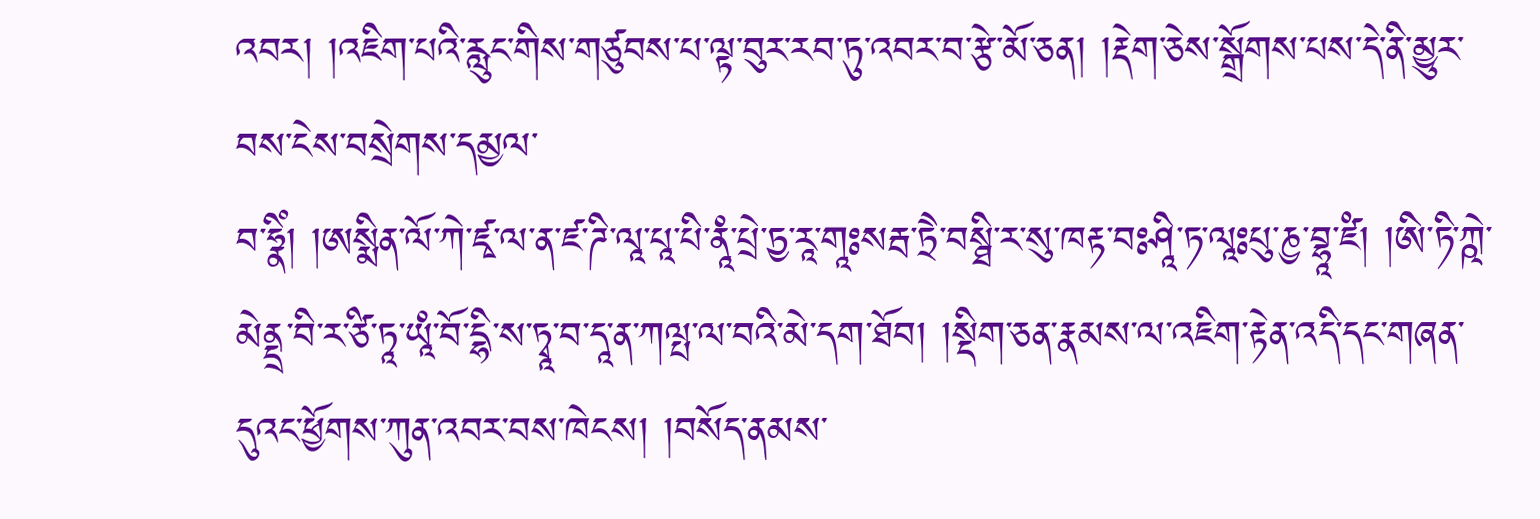འབར། །འཇིག་པའི་རླུང་གིས་གཙུབས་པ་ལྟ་བུར་རབ་ཏུ་འབར་བ་རྩེ་མོ་ཅན། །རྡེག་ཅེས་སྒྲོགས་པས་དེ་ནི་མྱུར་བས་ངེས་བསྲེགས་དམྱལ་
བ་ཧྣིཾ། །ཨསྨིན་ལོ་ཀེ་ཛྭ་ལ་ན་ཛ་ཌི་ལཱ་པཱ་པི་ནཱཾ་པྲེ་ཏྱ་རཱ་གཱཿསརྦ་ཏྲཻ་བསྠི་ར་སུ་ཁརྟ་བཿཤཱི་ཏ་ལཱཿཔུ་ཎྱ་བྷཱ་ཛཾ། །ཨི་ཏི་ཀྵེ་མེནྡྲ་བི་ར་ཙི་ཏཱ་ཡཱཾ་བོ་དྷི་ས་ཏྭཱ་བ་དཱ་ན་ཀལྤ་ལ་བའི་མེ་དག་ཐོབ། །སྡིག་ཅན་རྣམས་ལ་འཇིག་རྟེན་འདི་དང་གཞན་དུའང་ཕྱོགས་ཀུན་འབར་བས་ཁེངས། །བསོད་ནམས་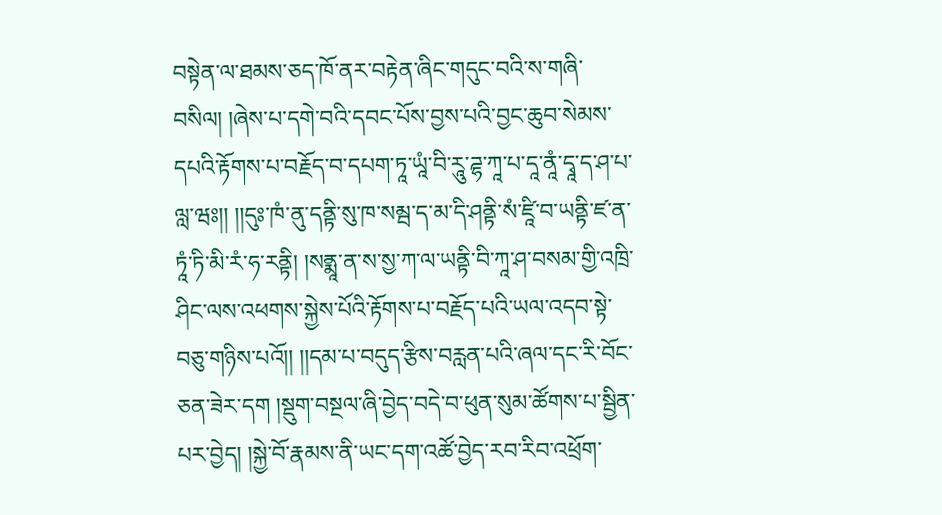བསྟེན་ལ་ཐམས་ཅད་ཁོ་ནར་བརྟེན་ཞིང་གདུང་བའི་ས་གཞི་བསིལ། །ཞེས་པ་དགེ་བའི་དབང་པོས་བྱས་པའི་བྱང་ཆུབ་སེམས་དཔའི་རྟོགས་པ་བརྗོད་བ་དཔག་ཏཱ་ཡཱཾ་བི་རཱུ་ཌྷ་ཀཱ་པ་དཱ་ནཱཾ་དྭཱ་ད་ཤ་པ་ལླ་ཝཿ།། །།དུཿ་ཁཾ་ནུ་དནྟི་སུ་ཁ་སམྦ་ད་མ་དི་ཤནྟི་སཾ་ཛཱི་བ་ཡནྟི་ཛ་ན་ཏཱཾ་ཏི་མི་རཾ་ཧ་རནྟི། །སནྨཱ་ན་ས་སྱ་ཀ་ལ་ཡནྟི་བི་ཀཱ་ཤ་བསམ་གྱི་འཁྲི་ཤིང་ལས་འཕགས་སྐྱེས་པོའི་རྟོགས་པ་བརྗོད་པའི་ཡལ་འདབ་སྟེ་བཅུ་གཉིས་པའོ།། །།དམ་པ་བདུད་རྩིས་བརླན་པའི་ཞལ་དང་རི་བོང་ཅན་ཟེར་དག །སྡུག་བསྔལ་ཞི་བྱེད་བདེ་བ་ཕུན་སུམ་ཚོགས་པ་སྦྱིན་པར་བྱེད། །སྐྱེ་བོ་རྣམས་ནི་ཡང་དག་འཚོ་བྱེད་རབ་རིབ་འཕྲོག་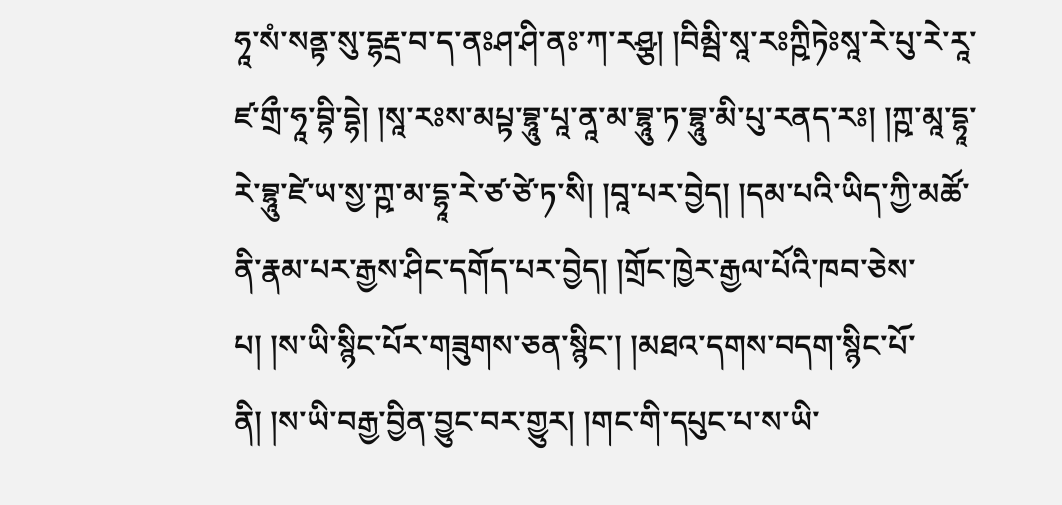ཧཱ་སཾ་སནྟ་སུ་དྷརྡྲ་བ་ད་ནཿཤ་ཤི་ནཿ་ཀ་རཤྩ། །བིམྦི་སཱ་རཿཀྵིཏེཿསཱ་རེ་པུ་རེ་རཱ་ཛ་གྲྀ་ཧཱ་བྷི་དྷེ། །སཱ་རཿས་མཔྟ་བྷཱུ་པཱ་ནཱ་མ་བྷཱུ་ཏ་བྷཱུ་མི་པུ་རནད་རཿ། །ཀྵ་མཱ་དྷཱ་རེ་བྷཱུ་ཛེ་ཡ་སྱ་ཀྵ་མ་དྷཱ་རེ་ཙ་ཙེ་ཏ་སི། །བཱ་པར་བྱེད། །དམ་པའི་ཡིད་ཀྱི་མཚོ་ནི་རྣམ་པར་རྒྱས་ཤིང་དགོད་པར་བྱེད། །གྲོང་ཁྱེར་རྒྱལ་པོའི་ཁབ་ཅེས་པ། །ས་ཡི་སྙིང་པོར་གཟུགས་ཅན་སྙིང་། །མཐའ་དགས་བདག་སྙིང་པོ་ནི། །ས་ཡི་བརྒྱ་བྱིན་བྱུང་བར་གྱུར། །གང་གི་དཔུང་པ་ས་ཡི་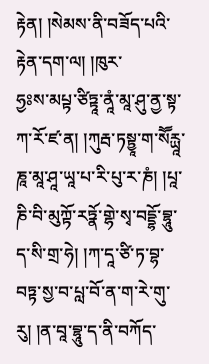རྟེན། །སེམས་ནི་བཟོད་པའི་རྟེན་དག་ལ། །ཁུར་
ཧྱཿས་མཔྟ་ཙིཏྟཱ་ནཱཾ་མཱ་ཤུ་ནྱ་སྟ་ཀ་རོ་ཛ་ན། །ཀུརྦ་ཏསྟྱཱ་ག་སཽརྻཱ་ཎཱ་མཱ་ཤཱ་ཡཱ་པ་རི་པུ་ར་ཎཾ། །པཱ་ཎི་བི་མུཀྟོ་རཏྣོ་གྷེ་སྭ་བདྡྷོ་བྷཱུ་ད་སི་གྲ་ཧེ། །ཀ་དཱ་ཙི་ཏ་བྷ་བཏྟ་སྱ་བ་པླ་བོ་ན་ག་རེ་གུ་རུ། །ན་བཱ་བྷཱུ་ད་ནི་བཀོད་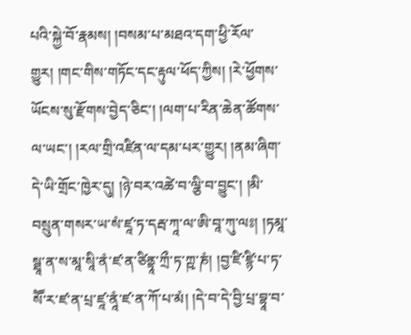པའི་སྐྱེ་བོ་རྣམས། །བསམ་པ་མཐའ་དག་ཕྱི་རོལ་གྱུར། །གང་གིས་གཏོང་དང་རྟུལ་ཕོད་ཀྱིས། །རེ་ཕྱོགས་ཡོངས་སུ་རྫོགས་བྱེད་ཅིང་། །ལག་པ་རིན་ཆེན་ཚོགས་ལ་ཡང་། །རལ་གྲི་འཛིན་ལ་དམ་པར་གྱུར། །ནམ་ཞིག་དེ་ཡི་གྲོང་ཁྱེར་དུ། །ཉེ་བར་འཚེ་བ་ལྕི་བ་བྱུང་། །མི་བསྲུན་གསར་ཡ་སཾ་ཛཱ་ཏ་དརྦ་ཀཱ་ལ་ཨི་བཱ་ཀུ་ལཿ། །ཏམཱ་སྠཱ་ན་ས་མཱ་སཱི་ནཾ་ཛ་ན་ཙིནྟཱ་ཀྲྀ་ཏ་ཀྵ་ཎཾ། །བྱ་ཛི་ཛྙི་པ་ཏ་སཽ་ར་ཛ་ན་པྲ་ཛཱ་ནཱཾ་ཛ་ན་ཀོ་པ་མཾ། །དེ་བ་དེ་བྱི་པྲ་བྷཱ་བ་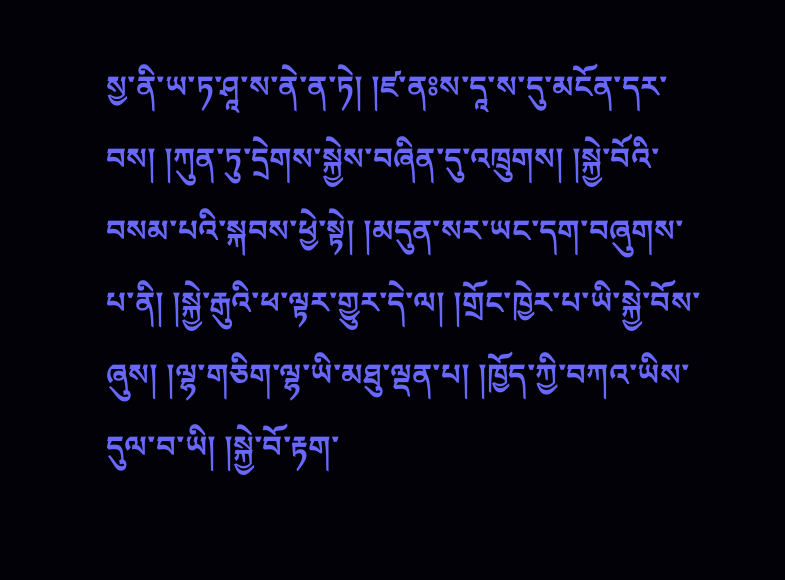སྱ་ནི་ཡ་ཏ་ཤཱ་ས་ནེ་ན་ཏེ། །ཛ་ནཿས་དཱ་ས་དུ་མངོན་དར་བས། །ཀུན་ཏུ་དྲེགས་སྐྱེས་བཞིན་དུ་འཁྲུགས། །སྐྱེ་བོའི་བསམ་པའི་སྐབས་ཕྱེ་སྟེ། །མདུན་སར་ཡང་དག་བཞུགས་པ་ནི། །སྐྱེ་རྒུའི་ཕ་ལྟར་གྱུར་དེ་ལ། །གྲོང་ཁྱེར་པ་ཡི་སྐྱེ་བོས་ཞུས། །ལྷ་གཅིག་ལྷ་ཡི་མཐུ་ལྡན་པ། །ཁྱོད་ཀྱི་བཀའ་ཡིས་དུལ་བ་ཡི། །སྐྱེ་བོ་རྟག་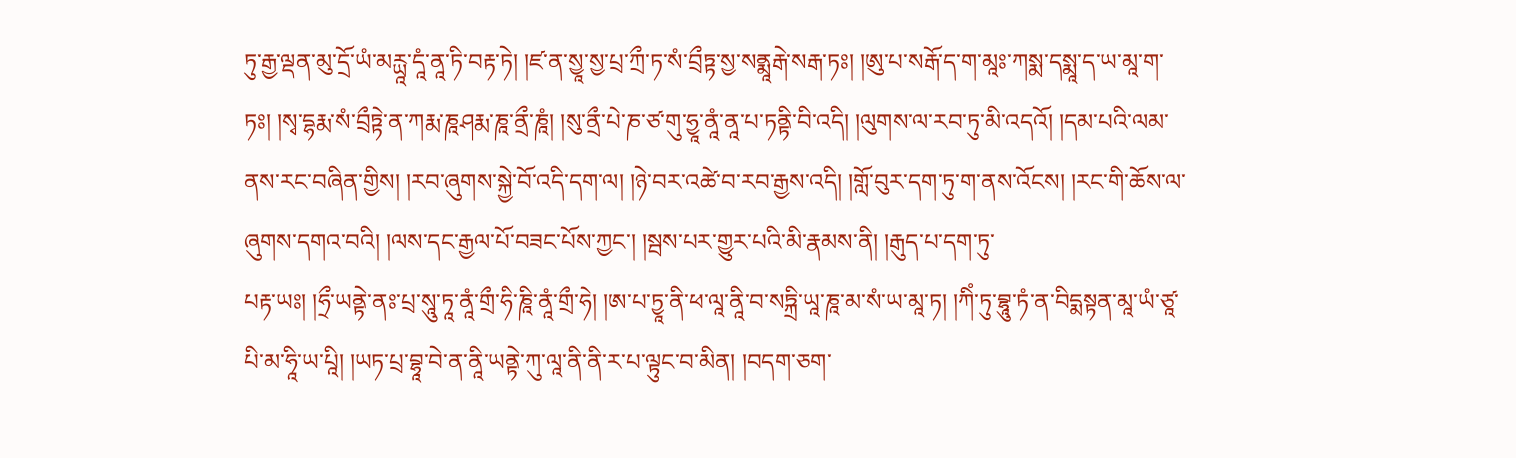ཏུ་རྒྱ་ལྡན་མུ་དྲོ་ཡཾ་མརྻཱ་དཱཾ་ནཱ་ཏི་བརྟ་ཏེ། །ཛ་ན་སྱཱ་སྱ་པྲ་ཀྲྀ་ཏ་སཾ་བྲྀཏྟ་སྱ་སནྨཱརྒེ་སརྒ་ཏཿ། །ཨུ་པ་སརྒོ་ད་ག་མཱཿ་ཀསྨ་དསྨཱ་ད་ཡ་མཱ་ག་ཏཿ། །སྭ་དྷརྨ་སཾ་བྲྀཏྟེ་ན་ཀརྨ་ཎཱཤརྨ་ཎཱ་ནྲྀ་ཎཱཾ། །སུ་ནྲྀ་པེ་ཎ་ཙ་གུ་ཧྱཱ་ནཱཾ་ནཱ་པ་ཏནྟི་བི་འདི། །ལུགས་ལ་རབ་ཏུ་མི་འདའོ། །དམ་པའི་ལམ་ནས་རང་བཞིན་གྱིས། །རབ་ཞུགས་སྐྱེ་བོ་འདི་དག་ལ། །ཉེ་བར་འཚེ་བ་རབ་རྒྱས་འདི། །གློ་བུར་དག་ཏུ་ག་ནས་འོངས། །རང་གི་ཆོས་ལ་ཞུགས་དགའ་བའི། །ལས་དང་རྒྱལ་པོ་བཟང་པོས་ཀྱང་། །སྦས་པར་གྱུར་པའི་མི་རྣམས་ནི། །རྒུད་པ་དག་ཏུ་
པརྟ་ཡཿ། །ཧྲྀ་ཡནྟེ་ནཿ་པྲ་སཱུ་ཏཱ་ནཱཾ་གྲྀ་ཧི་ཎཱི་ནཱཾ་གྲྀ་ཧེ། །ཨ་པ་ཏྱཱ་ནི་ཕ་ལཱ་ནཱི་བ་སཏྐྲི་ཡཱ་ཎཱ་མ་སཾ་ཡ་མཱ་ཏ། །ཀིཾ་ཏུ་བྷཱུ་ཏཾ་ན་བིདྨསྟན་མཱ་ཡཾ་ཙཱ་པི་མ་ཧཱི་ཡ་པཱི། །ཡཏ་པྲ་བྷཱ་བེ་ན་ནཱི་ཡནྟེ་ཀུ་ལཱ་ནི་ནི་ར་པ་ལྟུང་བ་མིན། །བདག་ཅག་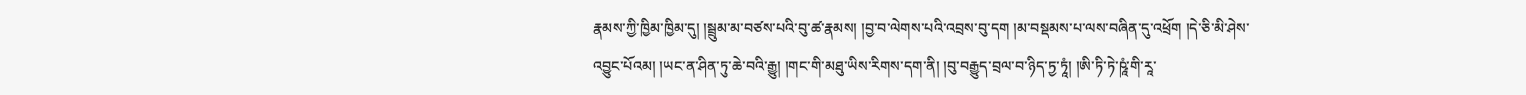རྣམས་ཀྱི་ཁྱིམ་ཁྱིམ་དུ། །སྦྲུམ་མ་བཙས་པའི་བུ་ཚ་རྣམས། །བྱ་བ་ལེགས་པའི་འབྲས་བུ་དག །མ་བསྡམས་པ་ལས་བཞིན་དུ་འཕྲོག །དེ་ཅི་མི་ཤེས་འབྱུང་པོའམ། །ཡང་ན་ཤིན་ཏུ་ཆེ་བའི་རྒྱུ། །གང་གི་མཐུ་ཡིས་རིགས་དག་ནི། །བུ་བརྒྱུད་བྲལ་བ་ཉིད་ཏྱ་ཏཱཾ། །ཨི་ཏི་ཏེ་ཥཱཾ་གི་རཱ་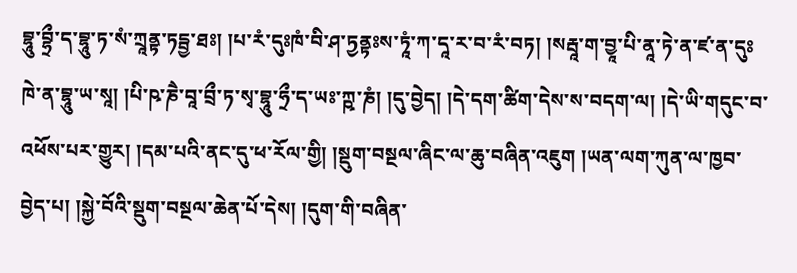བྷཱུ་བྷྲྀ་ད་བྷཱུ་ཏ་སཾ་ཀྲཱནྟ་ཏདྦྱ་ཐཿ། །པ་རཾ་དུཿཁཾ་བི་ཤ་ཏྱནྟཿས་ཏཱཾ་ཀ་དཱ་ར་བ་རཾ་བཏ། །སརྦཱ་ག་བྱཱ་པི་ནཱ་ཏེ་ན་ཛ་ན་དུཿཁེ་ན་བྷཱུ་ཡ་སཱ། །པི་ཥ་ཎཻ་བཱ་བྲྀ་ཏ་སྭ་བྷཱུ་ཧྲྀ་ད་ཡཿ་ཀྵ་ཎཾ། །དུ་བྱེད། །དེ་དག་ཚིག་དེས་ས་བདག་ལ། །དེ་ཡི་གདུང་བ་འཕོས་པར་གྱུར། །དམ་པའི་ནང་དུ་ཕ་རོལ་གྱི། །སྡུག་བསྔལ་ཞིང་ལ་ཆུ་བཞིན་འཇུག །ཡན་ལག་ཀུན་ལ་ཁྱབ་བྱེད་པ། །སྐྱེ་བོའི་སྡུག་བསྔལ་ཆེན་པོ་དེས། །དུག་གི་བཞིན་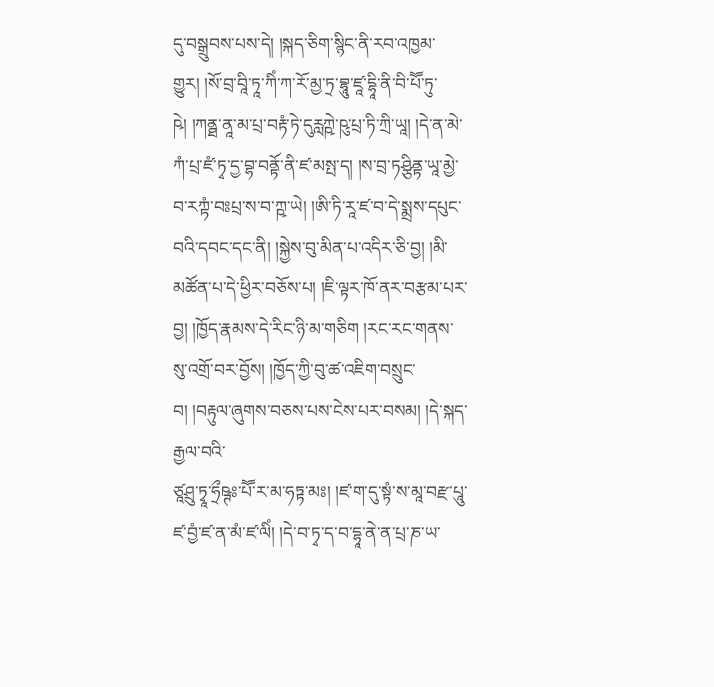དུ་བསྒྲུབས་པས་དེ། །སྐད་ཅིག་སྙིང་ནི་རབ་འཁྱམ་གྱུར། །སོ་བྲ་བཱི་ཏཱ་ཀིཾ་ཀ་རོ་མྱ་ཏྲ་བྷཱུ་ཛཱ་དྷཱི་ནི་བི་པཽ་ཏུ་ཥེ། །ཀནྠ་ནཱ་མ་པྲ་བརྟཾ་ཏེ་དུརླཀྵེ་ཥུ་པྲ་ཏི་ཀྲི་ཡཱ། །དེ་ན་མེ་ཀཾ་པྲ་ཛཾ་ཏྭ་དྱ་བྷ་བནྟོ་ནི་ཛ་མསྤ་ད། །ས་བྲ་ཏཤྩིནྟ་ཡཱ་མྱེ་བ་རཀྟཾ་བཿཔྲ་ས་བ་ཀྵ་ཡེ། །ཨི་ཏི་རཱ་ཛ་བ་དེ་སྨྲས་དཔུང་བའི་དབང་དང་ནི། །སྐྱེས་བུ་མིན་པ་འདིར་ཅི་བྱ། །མི་མཚོན་པ་དེ་ཕྱིར་བཅོས་པ། །ཇི་ལྟར་ཁོ་ནར་བརྩམ་པར་བྱ། །ཁྱོད་རྣམས་དེ་རིང་ཉི་མ་གཅིག །རང་རང་གནས་སུ་འགྲོ་བར་བྱོས། །ཁྱོད་ཀྱི་བུ་ཚ་འཇིག་བསྲུང་བ། །བརྟུལ་ཞུགས་བཅས་པས་ངེས་པར་བསམ། །དེ་སྐད་རྒྱལ་བའི་
ཙཱཤྲུ་ཏྭཱ་ཧྲྀཥྚཿ་པཽ་ར་མ་ཧཏྟ་མཿ། །ཛ་ག་དུ་སྟཾ་ས་མཱ་བརྫ་པཱུ་ཛ་བྱཾ་ཛ་ན་མཾ་ཛ་ལིཾ། །དེ་བ་ཏྭ་ད་བ་དྷཱ་ནེ་ན་པྲ་ཎ་ཡ་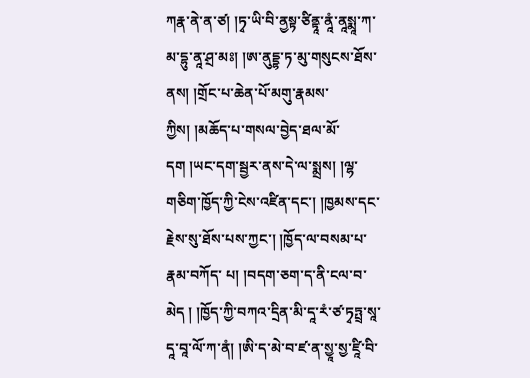ཀརྣ་ནེ་ན་ཙ། །ཏྭ་ཡི་བི་ནྱསྟ་ཙིནྟཱ་ནཱཾ་ནཱསྨཱ་ཀ་མ་དྷུ་ནཱ་ཤྲ་མཿ། །ཨ་ནུདྡྷ་ཏ་མུ་གསུངས་ཐོས་ནས། །གྲོང་པ་ཆེན་པོ་མགུ་རྣམས་ཀྱིས། །མཆོད་པ་གསལ་བྱེད་ཐལ་མོ་དག །ཡང་དག་སྦྱར་ནས་དེ་ལ་སྨྲས། །ལྷ་གཅིག་ཁྱོད་ཀྱི་ངེས་འཛིན་དང་། །ཁྱམས་དང་རྗེས་སུ་ཐོས་པས་ཀྱང་། །ཁྱོད་ལ་བསམ་པ་རྣམ་བཀོད་ པ། །བདག་ཅག་ད་ནི་ངལ་བ་མེད ། །ཁྱོད་ཀྱི་བཀའ་དྲིན་མི་དཱ་རཾ་ཙ་ཏྭཏྤྲ་སཱ་དཱ་བཱ་ལོ་ཀ་ནཾ། །ཨི་ད་མེ་བ་ཛ་ན་སྱཱ་སྱ་ཛཱི་བི་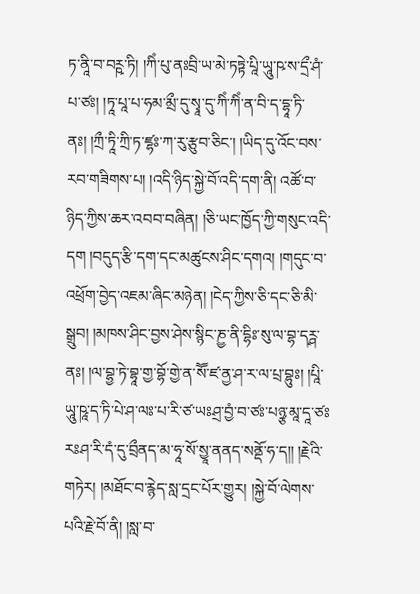ཏ་ནཱི་བ་བཪྵ་ཏི། །ཀིཾ་པུ་ནཿབྲི་ཡ་མེ་ཏཏྟེ་པཱི་ཡཱུ་ཥ་ས་དྲྀ་ཤཾ་པ་ཙཿ། །ཏཱ་པཱ་པ་ཧམ་མྲྀ་དུ་སྭཱ་དུ་ཀིཾ་ཀིཾ་ན་བི་ད་དྷཱ་ཏི་ནཿ། །ཀྲྀ་ཏཱི་ཀྲི་ཏ་ཛྷཿ་ཀ་རུ་རྩུབ་ཅིང་། །ཡིད་དུ་འོང་བས་རབ་གཟིགས་པ། །འདི་ཉིད་སྐྱེ་བོ་འདི་དག་ནི། འཚོ་བ་ཉིད་ཀྱིས་ཆར་འབབ་བཞིན། །ཅི་ཡང་ཁྱོད་ཀྱི་གསུང་འདི་དག །བདུད་རྩི་དག་དང་མཚུངས་ཤིང་དགའ། །གདུང་བ་འཕྲོག་བྱེད་འཇམ་ཞིང་མཉེན། །ངེད་ཀྱིས་ཅི་དང་ཅི་མི་སྒྲུབ། །མཁས་ཤིང་བྱས་ཤེས་སྙིང་ཎྱ་ནི་དྷིཿ་སུ་ལ་བྷ་དཪྴ་ནཿ། །ལ་བྷྱ་ཏེ་བྷཱ་གྱ་བྷོ་གྱེ་ན་སཽ་ཛ་ནྱ་ཤ་ར་ལ་པྲ་བྷུཿ། །པཱི་ཡཱུ་ཥཱ་ད་ཏི་པེ་ཤ་ལཿ་པ་རི་ཙ་ཡཿཤྲ་བྱཾ་བ་ཙཿ་པཉྩ་མཱ་དཱ་ཙཿརཿཤ་རི་དཾ་དུ་བྲྀནད་མ་ཧཱ་སོ་སྱཱ་ནནད་སནྡོ་ཧ་ད།། །རྗེའི་གཏེར། །མཐོང་བ་རྙེད་སླ་དྲང་པོར་གྱུར། །སྐྱེ་བོ་ལེགས་པའི་རྗེ་བོ་ནི། །སླ་བ་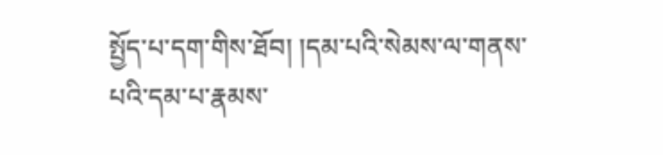སྤྱོད་པ་དག་གིས་ཐོབ། །དམ་པའི་སེམས་ལ་གནས་པའི་དམ་པ་རྣམས་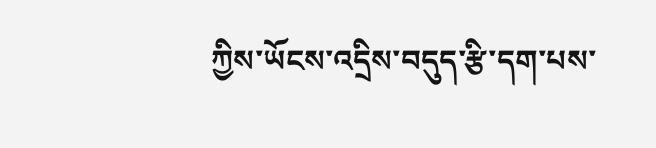ཀྱིས་ཡོངས་འདྲིས་བདུད་རྩི་དག་པས་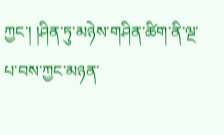ཀྱང་། །ཤིན་ཏུ་མཉེས་གཤིན་ཚིག་ནི་ལྔ་པ་བས་ཀྱང་མཉན་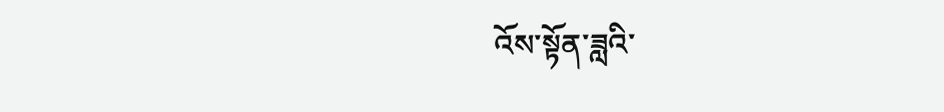འོས་སྟོན་ཟླའི་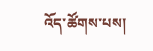འོད་ཚོགས་པས།